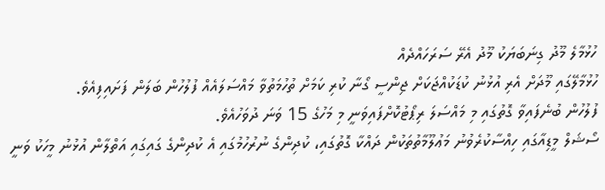ހުޅުމާލެ މޫދު ގިނަބަޔަކު މޫދު އެރޭ ސަރަހައްދެއް
ހުޅުމާލޭގައި މޫދަށް އެރި އުޅުނު ކުޑަކުއްޖަކަށް ޖިންސީ ގޯނާ ކުރި ކަމަށް ތުހުމަތުވާ މައްސަލައެއް ފުލުހުން ބަލަން ފަށައިފިއެވެ.
ފުލުހުން ބުނެފައިވާ ގޮތުގައި މި މައްސަލަ ރިޕޯޓުކޮށްފައިވަނީ މި މަހުގެ 15 ވަނަ ދުވަހުއެވެ.
ސޯޝަލް މީޑިއާގައި ހިއްސާކުރެވުނު މަޢުލޫމާތުތަކުން ދައްކާ ގޮތުގައި، ކުދިންގެ ނުރުހުމުގައި އެ ކުދިންގެ ގައިގައި އަތްލާން އުޅުނު މީހަކު ވަނީ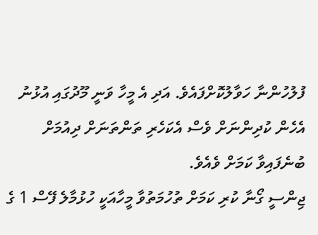ފުލުހުންނާ ހަވާލުކޮށްފައެވެ. އަދި އެ މީހާ ވަނީ މޫދުގައި އުޅުނު އެހެން ކުދިންނަށް ވެސް އެކަހެރި ތަންތަނަށް ދިއުމަށް ބުނެފައިވާ ކަމަށް ވެއެވެ.
ޖިންސީ ގޯނާ ކުރި ކަމަށް ތުހުމަތުވާ މީހާއަކީ ހުޅުމާލެ ފޭސް 1 ގެ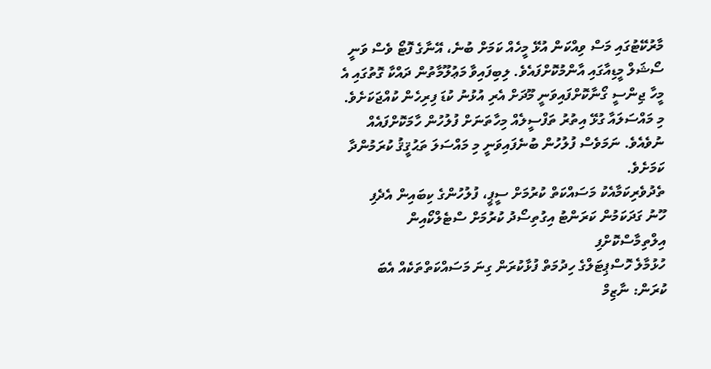މާރުކޭޓުގައި މަސް ވިއްކަން އުޅޭ މީހެއް ކަމަށް ބުނެ، އޭނާގެ ފޮޓޯ ވެސް ވަނީ ސޯޝަލް މީޑިއާގައި އާންމުކޮށްފައެވެ. ލިބިފައިވާ މަޢުލޫމާތުން ދައްކާ ގޮތުގައި އެ މީހާ ޖިންސީ ގޯނާކޮށްފައިވަނީ މޫދަށް އެރި އުޅުނު ކުޑަ ފިރިހެން ކުއްޖަކަށެވެ.
މި މައްސަލައާ ގުޅޭ އިތުރު ތަފްސީލެއް މިހާތަނަށް ފުލުހުން ހާމަކޮށްފައެއް ނުވެއެވެ. ނަމަވެސް ފުލުހުން ބުނެފައިވަނީ މި މައްސަލަ ތަޙުޤީޤު ކުރަމުންދާ ކަމަށެވެ.
ތެދުވެރިކަމާއެކު މަސައްކަތް ކުރުމަށް ސީޕީ، ފުލުހުންގެ ކިބައިން އެދެފި
ހޫނު ގަދަކަމުން ކަރަންޓު އިގުތިސޯދު ކުރުމަށް ސްޓެލްކޯއިން އިލްތިމާސްކޮށްފި
ހުޅުމާލެ ހޮސްޕިޓަލްގެ ހިދުމަތް ފުޅާކުރަން ގިނަ މަސައްކަތްތަކެއް އެބަ ކުރަން: ނާޒިމް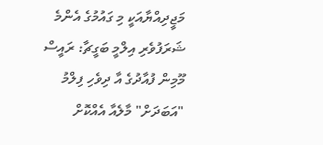މަޖީދިއްޔާއަކީ މި ގައުމުގެ އެންމެ ޝަރަފުވެރި އިލްމީ ބަގީޗާ: ރައީސް
މޫމިން ފުއާދުގެ އާ ދިވެހި ފިލްމު "އަބަދަށް" މާލެއާ އެއްކޮށް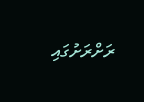ރަށްރަށުގައި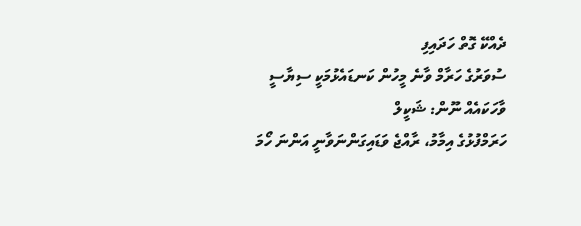ދެއްކޭ ގޮތް ހަދައިފި
ސުވަރުގެ ހަރާމް ވާނެ މީހުން ކަނޑައެޅުމަކީ ސިޔާސީ ވާހަކައެއް ނޫން: ޝަކީލް
ހަރަމްފުޅުގެ އިމާމު، ރާއްޖެ ވަޑައިގަންނަވާނީ އަންނަ ހޯމަ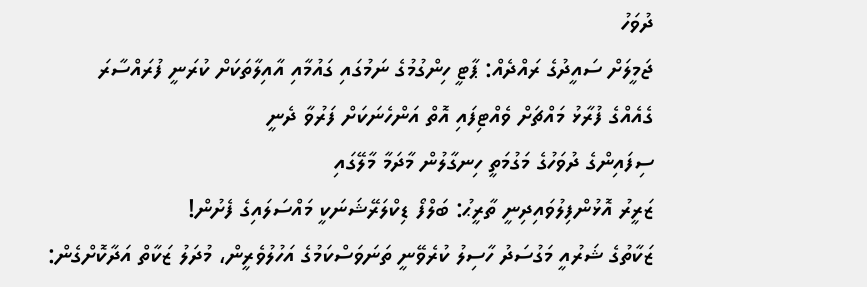ދުވަހު
ޖަމީލަށް ސައީދުގެ ރައްދެއް: ޕާޓީ ހިންގުމުގެ ނަމުގައި ގައުމާއި އާއިލާތަކަށް ކުރަނީ ފުރައްސާރަ
ގެއެއްގެ ފުރާޅު މައްޗަށް ވެއްޓިފައި އޮތް އަންހެނަކަށް ފަރުވާ ދެނީ
ސިފައިންގެ ދުވަހުގެ މަގުމަތީ ހިނގާލުން މާދަމާ މާލޭގައި
ޒަރީރު އޮޅުންފިލުވައިދިނީ ތާރީޙު: ބަލްފޯ ޑިކްލަރޭޝަނަކީ މައްސަލައިގެ ފެށުން!
ޒަކާތުގެ ޝަރުއީ މަގުސަދު ހާސިލު ކުރެވޭނީ ތަނަވަސްކަމުގެ އަހުލުވެރީން، މުދަލު ޒަކާތް އަދާކޮށްގެން: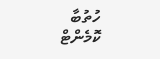ހުތުބާ
ކޮމެންޓް